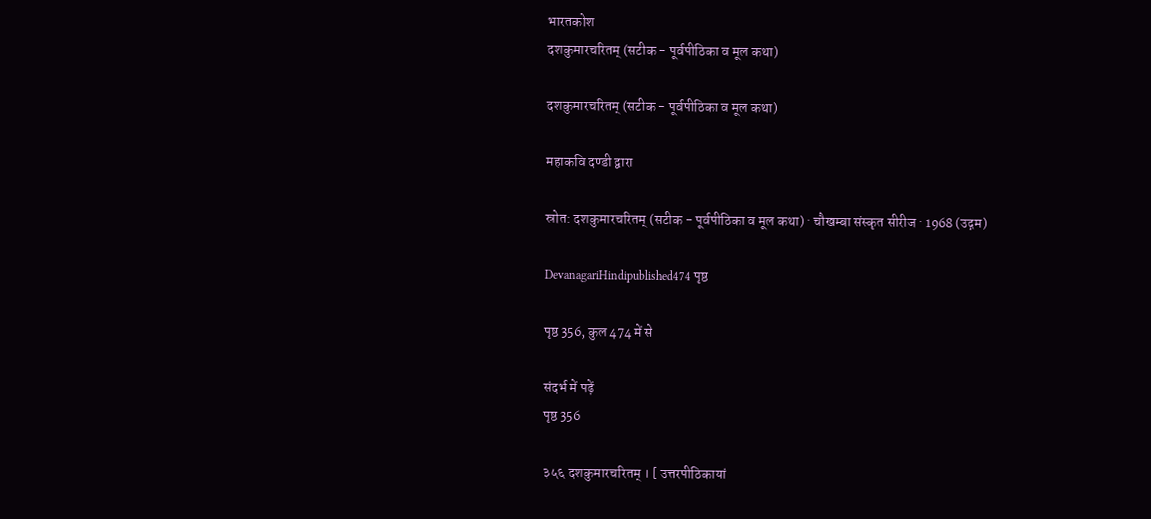भारतकोश
दशकुमारचरितम् (सटीक - पूर्वपीठिका व मूल कथा)

दशकुमारचरितम् (सटीक - पूर्वपीठिका व मूल कथा)

महाकवि दण्डी द्वारा

स्रोत: दशकुमारचरितम् (सटीक - पूर्वपीठिका व मूल कथा) · चौखम्बा संस्कृत सीरीज · 1968 (उद्गम)

DevanagariHindipublished474 पृष्ठ

पृष्ठ 356, कुल 474 में से

संदर्भ में पढ़ें
पृष्ठ 356

३५६ दशकुमारचरितम् । [ उत्तरपीठिकायां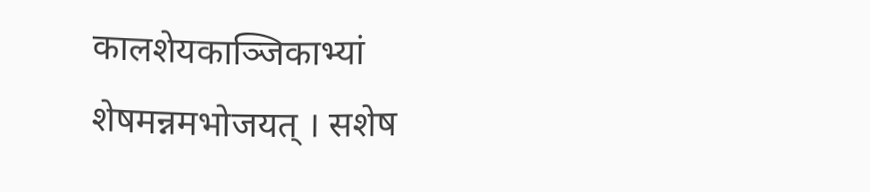कालशेयकाञ्जिकाभ्यां शेषमन्नमभोजयत् । सशेष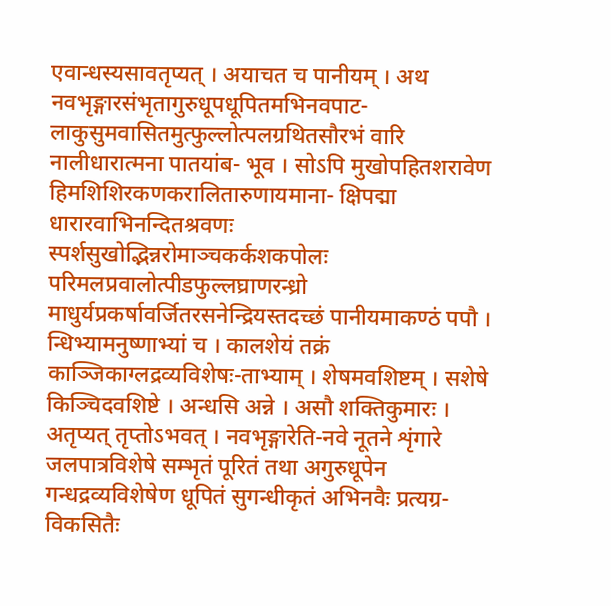एवान्धस्यसावतृप्यत् । अयाचत च पानीयम् । अथ नवभृङ्गारसंभृतागुरुधूपधूपितमभिनवपाट- लाकुसुमवासितमुत्फुल्लोत्पलग्रथितसौरभं वारि नालीधारात्मना पातयांब- भूव । सोऽपि मुखोपहितशरावेण हिमशिशिरकणकरालितारुणायमाना- क्षिपद्मा धारारवाभिनन्दितश्रवणः स्पर्शसुखोद्भिन्नरोमाञ्चकर्कशकपोलः परिमलप्रवालोत्पीडफुल्लघ्राणरन्ध्रो माधुर्यप्रकर्षावर्जितरसनेन्द्रियस्तदच्छं पानीयमाकण्ठं पपौ । न्धिभ्यामनुष्णाभ्यां च । कालशेयं तक्रं काञ्जिकाग्लद्रव्यविशेषः-ताभ्याम् । शेषमवशिष्टम् । सशेषे किञ्चिदवशिष्टे । अन्धसि अन्ने । असौ शक्तिकुमारः । अतृप्यत् तृप्तोऽभवत् । नवभृङ्गारेति-नवे नूतने शृंगारे जलपात्रविशेषे सम्भृतं पूरितं तथा अगुरुधूपेन गन्धद्रव्यविशेषेण धूपितं सुगन्धीकृतं अभिनवैः प्रत्यग्र- विकसितैः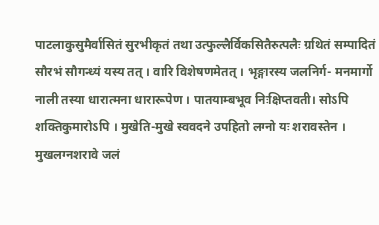पाटलाकुसुमैर्वासितं सुरभीकृतं तथा उत्फुल्लैर्विकसितैरुत्पलैः ग्रथितं सम्पादितं सौरभं सौगन्ध्यं यस्य तत् । वारि विशेषणमेतत् । भृङ्गारस्य जलनिर्ग- मनमार्गो नाली तस्या धारात्मना धारारूपेण । पातयाम्बभूव निःक्षिप्तवती। सोऽपि शक्तिकुमारोऽपि । मुखेति-मुखे स्ववदने उपहितो लग्नो यः शरावस्तेन । मुखलग्नशरावे जलं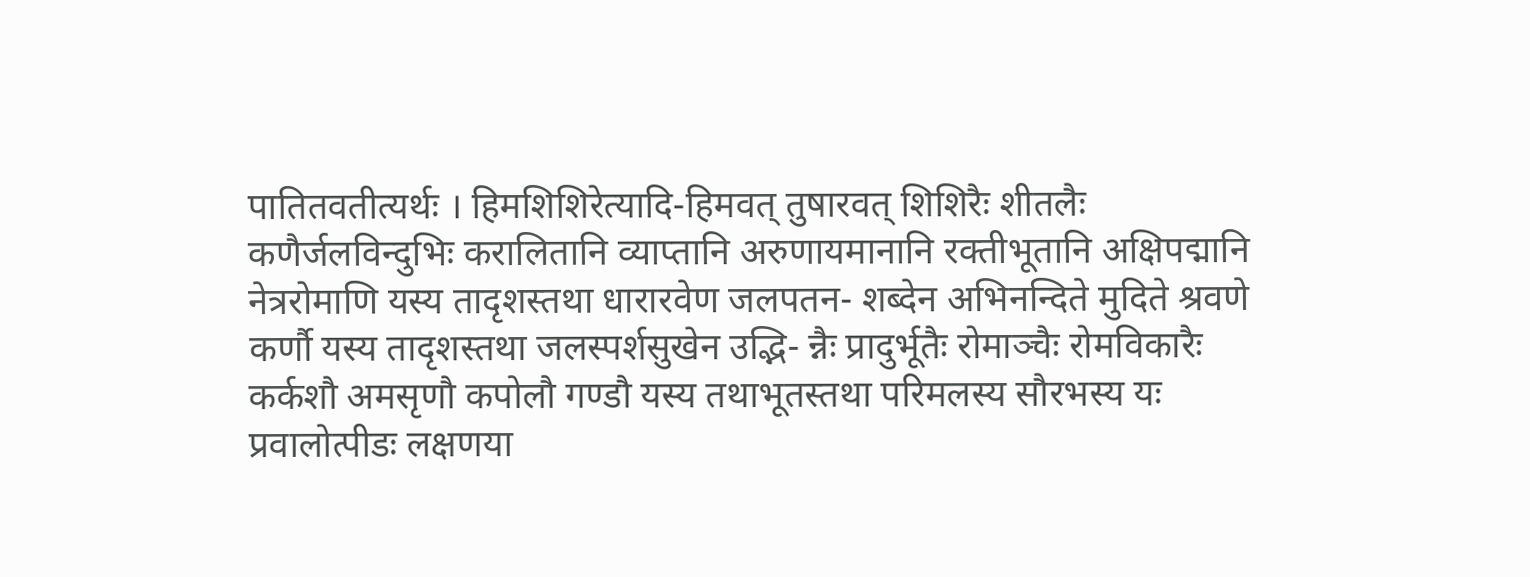पातितवतीत्यर्थः । हिमशिशिरेत्यादि-हिमवत् तुषारवत् शिशिरैः शीतलैः कणैर्जलविन्दुभिः करालितानि व्याप्तानि अरुणायमानानि रक्तीभूतानि अक्षिपद्मानि नेत्ररोमाणि यस्य तादृशस्तथा धारारवेण जलपतन- शब्देन अभिनन्दिते मुदिते श्रवणे कर्णौ यस्य तादृशस्तथा जलस्पर्शसुखेन उद्भि- न्नैः प्रादुर्भूतैः रोमाञ्चैः रोमविकारैः कर्कशौ अमसृणौ कपोलौ गण्डौ यस्य तथाभूतस्तथा परिमलस्य सौरभस्य यः प्रवालोत्पीडः लक्षणया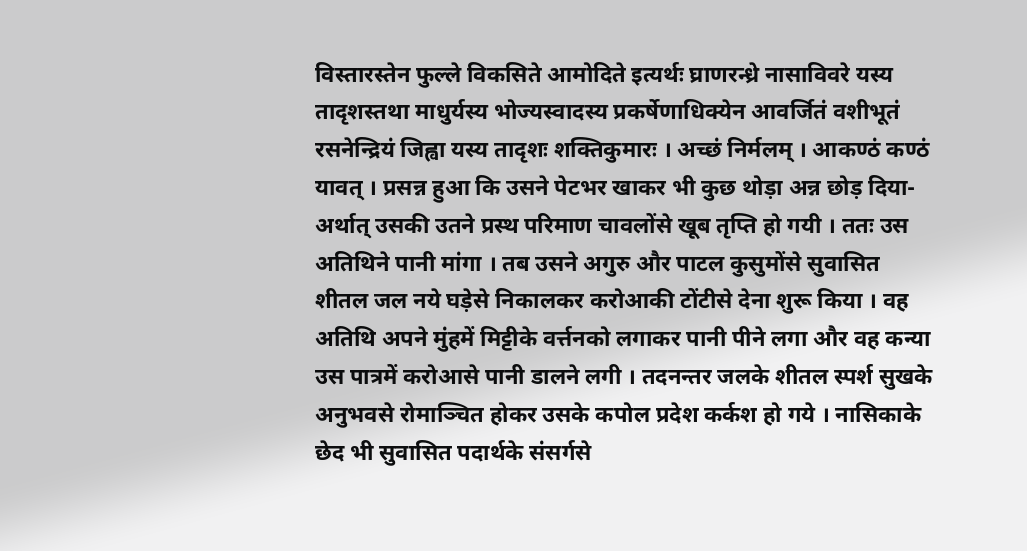विस्तारस्तेन फुल्ले विकसिते आमोदिते इत्यर्थः घ्राणरन्ध्रे नासाविवरे यस्य तादृशस्तथा माधुर्यस्य भोज्यस्वादस्य प्रकर्षेणाधिक्येन आवर्जितं वशीभूतं रसनेन्द्रियं जिह्वा यस्य तादृशः शक्तिकुमारः । अच्छं निर्मलम् । आकण्ठं कण्ठं यावत् । प्रसन्न हुआ कि उसने पेटभर खाकर भी कुछ थोड़ा अन्न छोड़ दिया-अर्थात् उसकी उतने प्रस्थ परिमाण चावलोंसे खूब तृप्ति हो गयी । ततः उस अतिथिने पानी मांगा । तब उसने अगुरु और पाटल कुसुमोंसे सुवासित शीतल जल नये घड़ेसे निकालकर करोआकी टोंटीसे देना शुरू किया । वह अतिथि अपने मुंहमें मिट्टीके वर्त्तनको लगाकर पानी पीने लगा और वह कन्या उस पात्रमें करोआसे पानी डालने लगी । तदनन्तर जलके शीतल स्पर्श सुखके अनुभवसे रोमाञ्चित होकर उसके कपोल प्रदेश कर्कश हो गये । नासिकाके छेद भी सुवासित पदार्थके संसर्गसे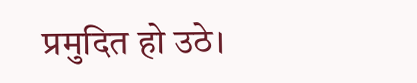प्रमुदित हो उठे।